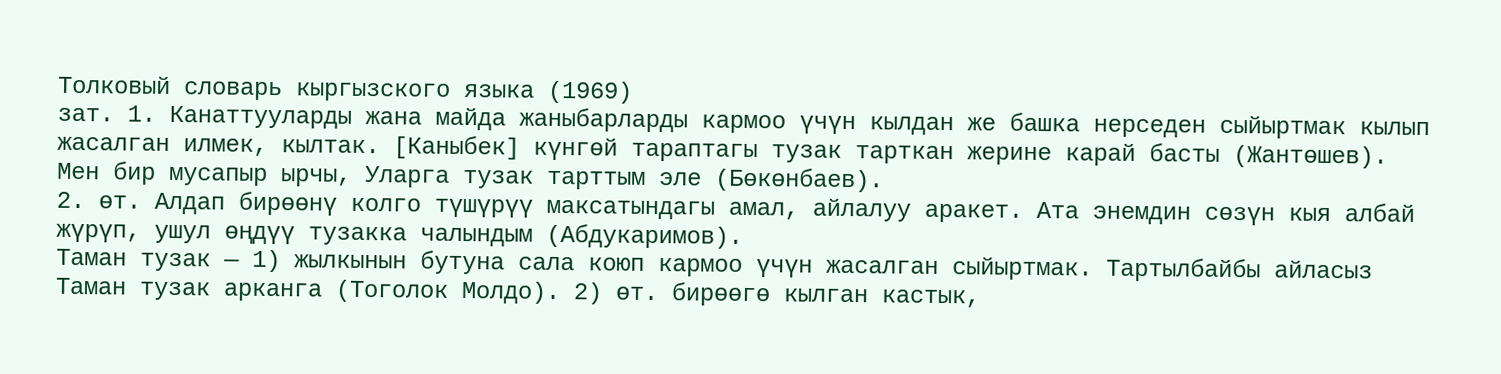Толковый словарь кыргызского языка (1969)
зат. 1. Канаттууларды жана майда жаныбарларды кармоо үчүн кылдан же башка нерседен сыйыртмак кылып жасалган илмек, кылтак. [Каныбек] күнгөй тараптагы тузак тарткан жерине карай басты (Жантөшев). Мен бир мусапыр ырчы, Уларга тузак тарттым эле (Бөкөнбаев).
2. өт. Алдап бирөөнү колго түшүрүү максатындагы амал, айлалуу аракет. Ата энемдин сөзүн кыя албай жүрүп, ушул өңдүү тузакка чалындым (Абдукаримов).
Таман тузак — 1) жылкынын бутуна сала коюп кармоо үчүн жасалган сыйыртмак. Тартылбайбы айласыз Таман тузак арканга (Тоголок Молдо). 2) өт. бирөөгө кылган кастык,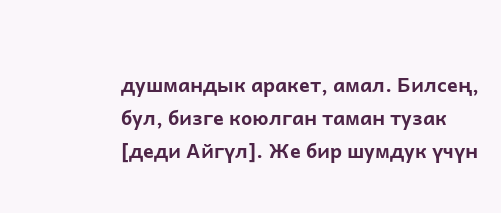душмандык аракет, амал. Билсең, бул, бизге коюлган таман тузак [деди Айгүл]. Же бир шумдук үчүн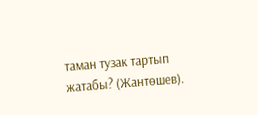таман тузак тартып жатабы? (Жантөшев).